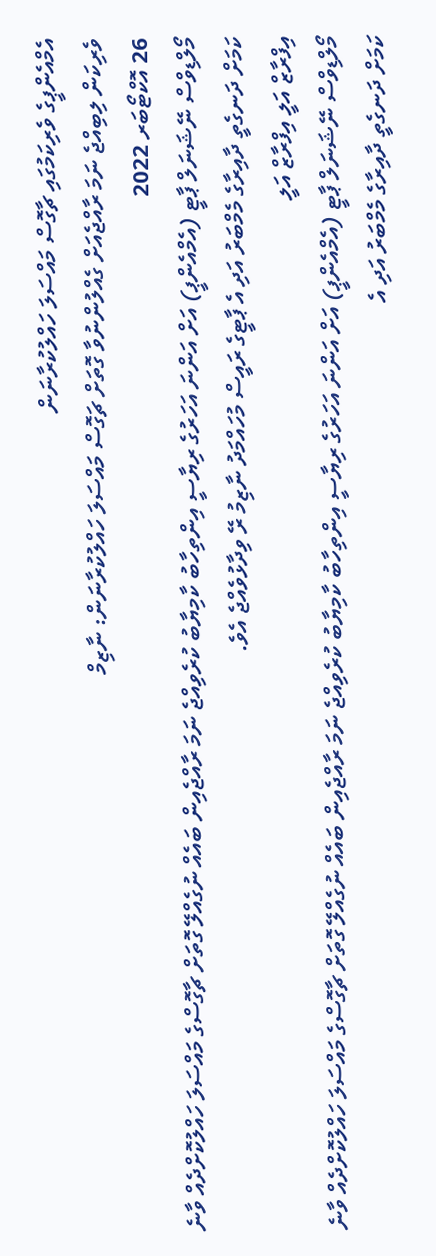އެމްއެންޕީގެ ވެރިކަމުގައި ޗާގޮސް މައްސަލަ ހައްލުކުރާނަން
ވެރިކަން ލިބިއްޖެ ނަމަ ރާއްޖެއަށް ގެއްލުންނުވާ ގޮތަށް ޗަގޮސް މައްސަލަ ހައްލުކުރާނަން: ނާޒިމް
26 އޮކްޓޯބަރ 2022
މޯލްޑިވްސް ނޭޝަނަލް ޕާޓީ (އެމްއެންޕީ) އަށް އަންނަ އަހަރުގެ ރިޔާސީ އިންތިހާބު ކާމިޔާބު ކުރެވިއްޖެ ނަމަ ރާއްޖެއިން ބައެއް ނުގެއްލޭ ގޮތަށް ޗާގޮސްގެ މައްސަލަ ހައްލުކޮށްދެއް ވާނެ ކަމަށް ދަނގެތީ ދާއިރާގެ މެމްބަރު އަދި އެ ޕާޓީގެ ރައީސް މުހައްމަދު ނާޒިމު ރޭ ވިދާޅުވެއްޖެ އެވެ.
އިފްރާޒް އަލީ އިފްރާޒް އަލީ
މޯލްޑިވްސް ނޭޝަނަލް ޕާޓީ (އެމްއެންޕީ) އަށް އަންނަ އަހަރުގެ ރިޔާސީ އިންތިހާބު ކާމިޔާބު ކުރެވިއްޖެ ނަމަ ރާއްޖެއިން ބައެއް ނުގެއްލޭ ގޮތަށް ޗާގޮސްގެ މައްސަލަ ހައްލުކޮށްދެއް ވާނެ ކަމަށް ދަނގެތީ ދާއިރާގެ މެމްބަރު އަދި އެ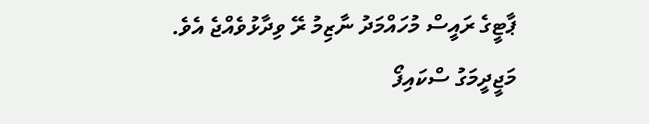ޕާޓީގެ ރައީސް މުހައްމަދު ނާޒިމު ރޭ ވިދާޅުވެއްޖެ އެވެ.
މަޖީދީމަގު ސްކައިފޯ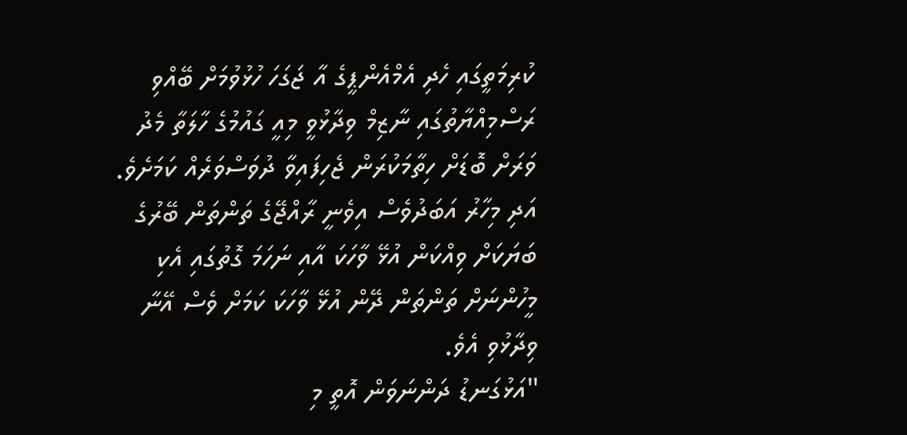ކުރިމަތީގައި ހެދި އެމްއެންޕީގެ އާ ޖަގަހަ ހުޅުވުމަށް ބޭއްވި ރަސްމިއްޔާތުގައި ނާޒިމް ވިދާޅުވީ މިއީ ގައުމުގެ ހާލަތާ މެދު ވަރަށް ބޮޑަށް ހިތާމަކުރަން ޖެހިފައިވާ ދުވަސްވަރެއް ކަމަށެވެ. އަދި މިހާރު އަބަދުވެސް އިވެނީ ރާއްޖޭގެ ތަންތަން ބޭރުގެ ބަޔަކަށް ވިއްކަން އުޅޭ ވާހަކަ އާއި ނަހަމަ ގޮތުގައި އެކި މީހުންނަށް ތަންތަން ދޭން އުޅޭ ވާހަކަ ކަމަށް ވެސް އޭނާ ވިދާޅުވި އެވެ.
"އަޅުގަނޑު ދަންނަވަން އޮތީ މި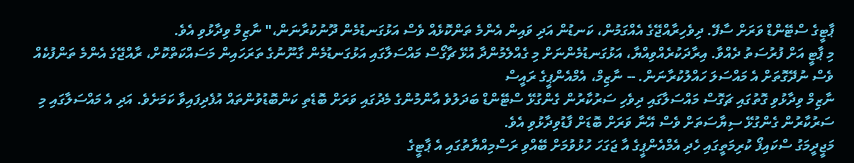ޕާޓީގެ ސްޓޭންޑް ވަރަށް ސާފޭ. ދިވެހިރާއްޖޭގެ އެއްގަމުން، ކަނޑުން އަދި ވައިން އެންމެ ތަންކޮޅެއް ވެސް އަޅުގަނޑުމެން ދޫނުކުރާނަން،" ނާޒިމް ވިދާޅުވި އެވެ.
މި ޕާޓީ އަށް ފުރުސަތު ދެއްވާ. އިރާދަކުރެއްވިއްޔާ، އަޅުގަނޑުމެންނަށް މި ގެއްލެމުންދާ އުޅޭ ޗާގޯސް މައްސަލާގައި އަޅުގަނޑުމެން ގާނޫނުގެ ތަރަހައިން މަސައްކަތްކޮށް، ރާއްޖޭގެ އެންމެ ތަންފުކެއް ވެސް ނުދޭގޮތަށް އެ މައްސަލަ ހައްލުކުރާނަން. -- ނާޒިމް، އެމްއެންޕީގެ ރައީސް
ނާޒިމް ވިދާޅުވި ގޮތުގައި ޗަގޮސް މައްސަލާގައި ދިވެހި ސަރުކާރުން ގެންގުޅޭ ސްޓޭންޑް ބަދަލުވެ އާންމުންގެ މެދުގައި ވަރަށް ބޮޑެތި ކަންބޮޑުވުންތައް އުފެދިފައިވާ ކަމަށެވެ. އަދި އެ މައްސަލާގައި މި ސަރުކާރުން ގެންގުޅޭ ސިޔާސަތަށް ވެސް އޭނާ ވަރަށް ބޮޑަށް ފާޑުވިދާޅުވި އެވެ.
މަޖީދީމަގު ސްކައިފޯ ކުރިމަތީގައި ހެދި އެމްއެންޕީގެ އާ ޖަގަހަ ހުޅުވުމަށް ބޭއްވި ރަސްމިއްޔާތުގައި އެ ޕާޓީގެ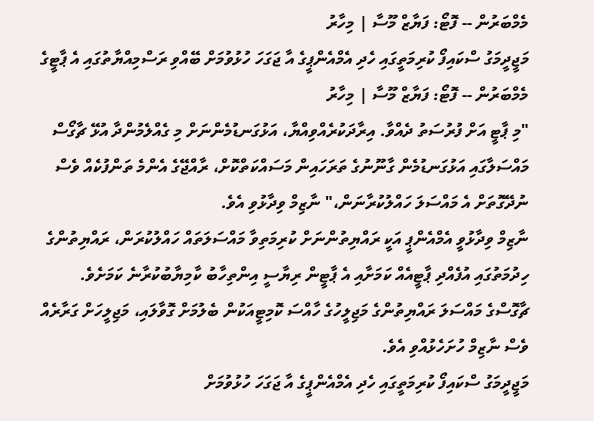މެމްބަރުން -- ފޮޓޯ: ފަޔާޒް މޫސާ | މިހާރު
މަޖީދީމަގު ސްކައިފޯ ކުރިމަތީގައި ހެދި އެމްއެންޕީގެ އާ ޖަގަހަ ހުޅުވުމަށް ބޭއްވި ރަސްމިއްޔާތުގައި އެ ޕާޓީގެ މެމްބަރުން -- ފޮޓޯ: ފަޔާޒް މޫސާ | މިހާރު
"މި ޕާޓީ އަށް ފުރުސަތު ދެއްވާ. އިރާދަކުރެއްވިއްޔާ، އަޅުގަނޑުމެންނަށް މި ގެއްލެމުންދާ އުޅޭ ޗާގޯސް މައްސަލާގައި އަޅުގަނޑުމެން ގާނޫނުގެ ތަރަހައިން މަސައްކަތްކޮށް، ރާއްޖޭގެ އެންމެ ތަންފުކެއް ވެސް ނުދޭގޮތަށް އެ މައްސަލަ ހައްލުކުރާނަން،" ނާޒިމް ވިދާޅުވި އެވެ.
ނާޒިމް ވިދާޅުވީ އެމްއެންޕީ އަކީ ރައްޔިތުންނަށް ކުރިމަތިވާ މައްސަލަތައް ހައްލުކުރަން، ރައްޔިތުންގެ ހިދުމަތުގައި އުފެއްދި ޕާޓީއެއް ކަމަށާއި އެ ޕާޓީން ރިޔާސީ އިންތިހާބު ކާމިޔާބުކުރާނެ ކަމަށެވެ.
ޗާގޮސްގެ މައްސަލަ ރައްޔިތުންގެ މަޖިލީހުގެ ހާއްސަ ކޮމިޓީއަކުން ބެލުމަށް ގޮވާލައި، މަޖިލީހަށް ގަރާރެއް ވެސް ނާޒިމް ހުށަހެޅުއްވި އެވެ.
މަޖީދީމަގު ސްކައިފޯ ކުރިމަތީގައި ހެދި އެމްއެންޕީގެ އާ ޖަގަހަ ހުޅުވުމަށް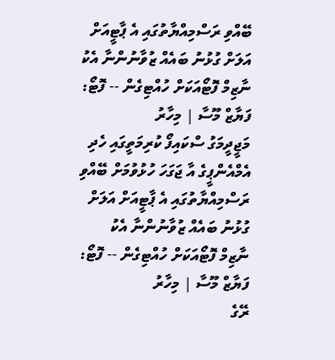ބޭއްވި ރަސްމިއްޔާތުގައި އެ ޕާޓީއަށް އަލަށް ގުޅުނު ބައެއް ޒުވާނުންނާ އެކު ނާޒިމް ފޮޓޯއަކަށް ހުއްޓިގެން -- ފޮޓޯ: ފަޔާޒް މޫސާ | މިހާރު
މަޖީދީމަގު ސްކައިފޯ ކުރިމަތީގައި ހެދި އެމްއެންޕީގެ އާ ޖަގަހަ ހުޅުވުމަށް ބޭއްވި ރަސްމިއްޔާތުގައި އެ ޕާޓީއަށް އަލަށް ގުޅުނު ބައެއް ޒުވާނުންނާ އެކު ނާޒިމް ފޮޓޯއަކަށް ހުއްޓިގެން -- ފޮޓޯ: ފަޔާޒް މޫސާ | މިހާރު
ރޭގެ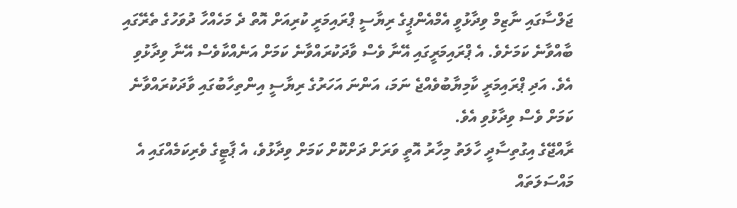ޖަލްސާގައި ނާޒިމް ވިދާޅުވީ އެމްއެންޕީގެ ރިޔާސީ ޕްރައިމަރީ ކުރިއަށް އޮތް ދެ މަހެއްހާ ދުވަހުގެ ތެރޭގައި ބާއްވާނެ ކަމަށެވެ. އެ ޕްރައިމަރީގައި އޭނާ ވެސް ވާދަކުރައްވާނެ ކަމަށް އަނެއްކާވެސް އޭނާ ވިދާޅުވި އެވެ. އަދި ޕްރައިމަރީ ކާމިޔާބުވެއްޖެ ނަމަ، އަންނަ އަހަރުގެ ރިޔާސީ އިންތިހާބުގައި ވާދަކުރައްވާނެ ކަމަށް ވެސް ވިދާޅުވި އެވެ.
ރާއްޖޭގެ އިގުތިސާދީ ހާލަތު މިހާރު އޮތީ ވަރަށް ދަށްކޮށް ކަމަށް ވިދާޅުވެ، އެ ޕާޓީގެ ވެރިކަމެއްގައި އެ މައްސަލަތައް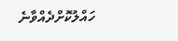ހައްލުކޮށްދެއްވާނެ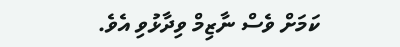ކަމަށް ވެސް ނާޒިމް ވިދާޅުވި އެވެ.